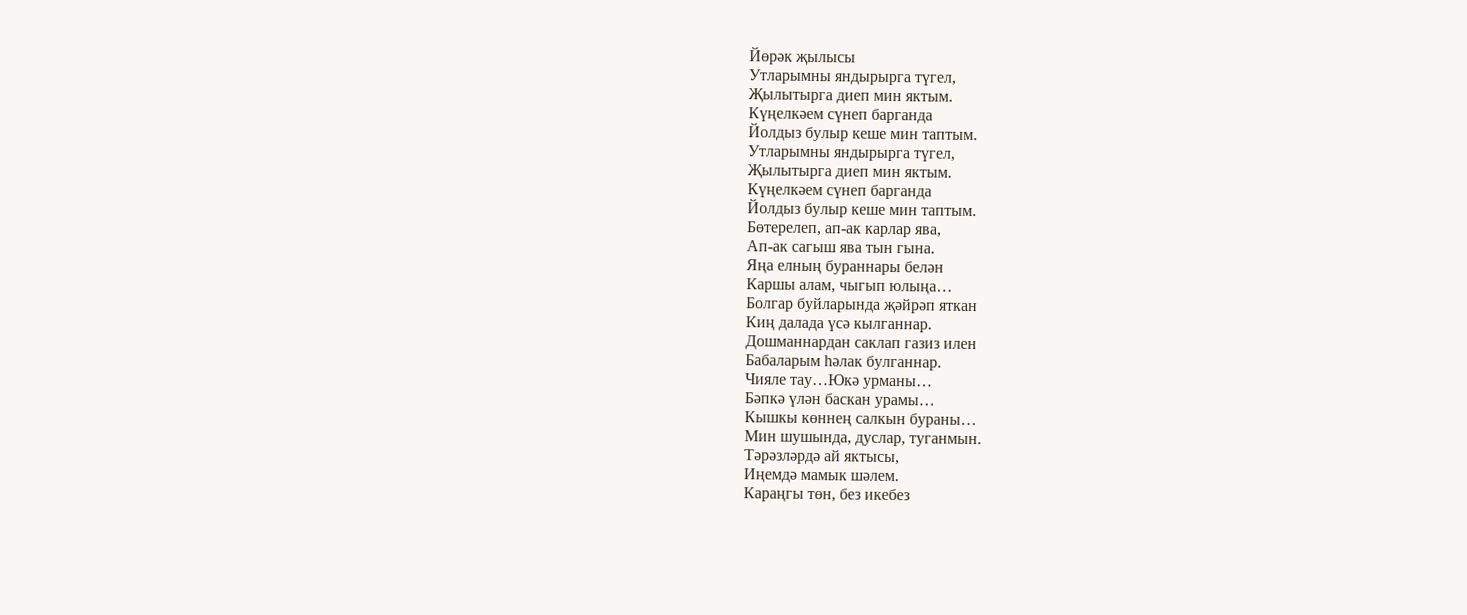Йөрәк җылысы
Утларымны яндырырга түгел,
Җылытырга диеп мин яктым.
Күңелкәем сүнеп барганда
Йолдыз булыр кеше мин таптым.
Утларымны яндырырга түгел,
Җылытырга диеп мин яктым.
Күңелкәем сүнеп барганда
Йолдыз булыр кеше мин таптым.
Бөтерелеп, ап-ак карлар ява,
Ап-ак сагыш ява тын гына.
Яңа елның бураннары белән
Каршы алам, чыгып юлыңа…
Болгар буйларында җәйрәп яткан
Киң далада үсә кылганнар.
Дошманнардан саклап газиз илен
Бабаларым һәлак булганнар.
Чияле тау…Юкә урманы…
Бәпкә үлән баскан урамы…
Кышкы көннең салкын бураны…
Мин шушында, дуслар, туганмын.
Тәрәзләрдә ай яктысы,
Иңемдә мамык шәлем.
Караңгы төн, без икебез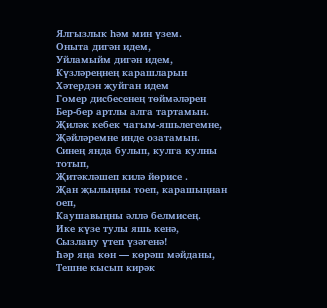Ялгызлык һәм мин үзем.
Оныта дигән идем,
Уйламыйм дигән идем,
Күзләреңнең карашларын
Хәтердэн җуйган идем
Гомер дисбесенең төймәләрен
Бер-бер артлы алга тартамын.
Җиләк кебек чагым-яшьлегемне,
Җәйләремне инде озатамын.
Синең янда булып, кулга кулны тотып,
Җитәкләшеп килә йөрисе .
Җан җылыңны тоеп, карашыңнан оеп,
Каушавыңны әллә белмисең.
Ике күзе тулы яшь кенә,
Сызлану үтеп үзәгенә!
Һәр яңа көн — көрәш мәйданы,
Тешне кысып кирәк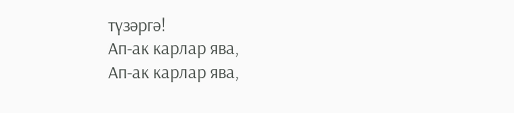түзәргә!
Ап-ак карлар ява,
Ап-ак карлар ява,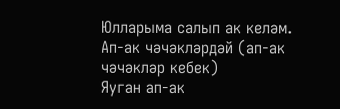Юлларыма салып ак келәм.
Ап-ак чәчәкләрдәй (ап-ак чәчәкләр кебек)
Яуган ап-ак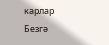карлар
Безгә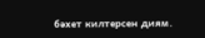бәхет килтерсен диям.